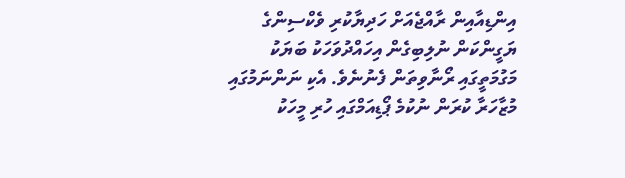އިންޑިއާއިން ރާއްޖެއަށް ހަދިޔާކުރި ވެކްސިންގެ ޔަގީންކަން ނުލިބިގެން އިހައްދުވަހަކު ބަޔަކު މަގުމަތީގައި ރޯނާވިތަން ފެނުނެވެ. އެކި ނަންނަމުގައި މުޒާހަރާ ކުރަން ނުކުމެ ޕޯޑިއަމްގައި ހުރި މީހަކު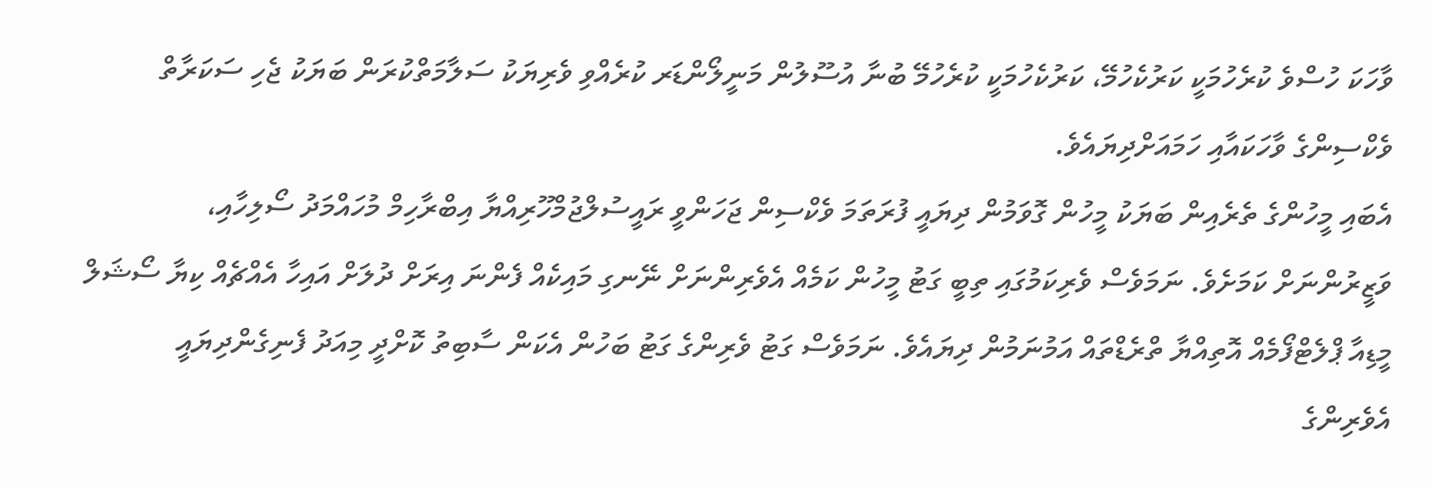ވާހަކަ ހުސްވެ ކުރެހުމަކީ ކަރުކެހުމޭ، ކަރުކެހުމަކީ ކުރެހުމޭ ބުނާ އުސޫލުން މަނީލޯންޑަރ ކުރެއްވި ވެރިޔަކު ސަލާމަތްކުރަން ބަޔަކު ޖެހި ސަކަރާތް ވެކްސިންގެ ވާހަކައާއި ހަމައަށްދިޔައެވެ.
އެބައި މީހުންގެ ތެރެއިން ބަޔަކު މީހުން ގޮވަމުން ދިޔައީ ފުރަތަމަ ވެކްސިން ޖަހަންވީ ރައީސުލްޖުމްހޫރިއްޔާ އިބްރާހިމް މުހައްމަދު ސޯލިހާއި، ވަޒީރުންނަށް ކަމަށެވެ. ނަމަވެސް ވެރިކަމުގައި ތިބީ ގަޓު މީހުން ކަމެއް އެވެރިންނަށް ނޭނގި މައިކެއް ފެންނަ އިރަށް ދުލަށް އައިހާ އެއްޗެއް ކިޔާ ސޯޝަލް މީޑިއާ ޕްލެޓްފޯމެއް އޮތިއްޔާ ތްރެޑްތައް އަމުނަމުން ދިޔައެވެ. ނަމަވެސް ގަޓު ވެރިންގެ ގަޓު ބަހުން އެކަން ސާބިތު ކޮށްދީ މިއަދު ފެނިގެންދިޔައީ އެވެރިންގެ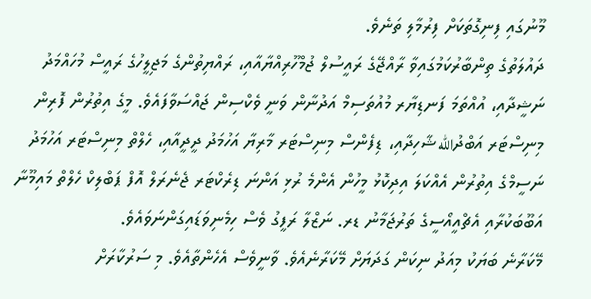މޫނުގައި ފިނިގޮތަކަށް ފިރުމާލި ތަނެވެ.
ދައުލަތުގެ ތިންބާރުކަމުގައިވާ ރާއްޖޭގެ ރައީސުލް ޖުމްހޫރިއްޔާއާއި، ރައްޔިތުންގެ މަޖިލީހުގެ ރައީސް މުހައްމަދު ނަޝީދާއި، އުއްތަމަ ފަނޑިޔާރ މުއުތަސިމް އަދުނާން ވަނީ ވެކްސިން ޖައްސަވާފައެވެ. މީގެ އިތުރުން ފޮރިން މިނިސްޓަރ އަބްދުالله ޝާހިދާއި، ޑިފެންސް މިނިސްޓަރ މާރިޔާ އަހުމަދު ދީދީއާއި، ހެލްތް މިނިސްޓަރ އަހުމަދު ނަސީމްގެ އިތުރުން އެއްކަލަ އިދިކޮޅު މީހުން އެންމެ ރުޅި އަންނަ ޑިރެކްޓަރ ޖެނެރަލް އޮފް ޕަބްލިކް ހެލްތް މައިމޫނާ އަބޫބަކުރާއި އެޗްއީއޯސީގެ ތަރުޖަމާނު ޑރ. ނަޒްލާ ރަފީގު ވެސް ހިމެނިވަޑައިގަންނަވައެވެ.
މޭކަރާނެ ބަޔަކު މިއަދު ނިކަން ގަދަޔަށް މޭކަރާނެއެވެ. ވާނީވެސް އެހެންތާއެވެ. މި ސަރުކާރަށް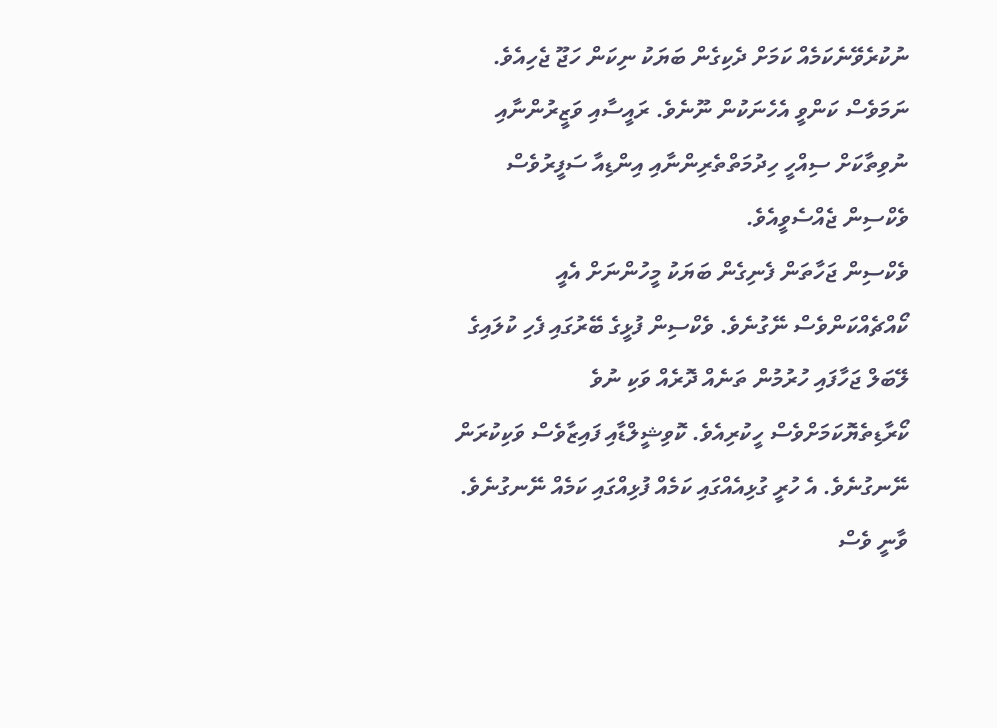ނުކުރެވޭނެކަމެއް ކަމަށް ދެކިގެން ބަޔަކު ނިކަން ހަޖޫ ޖެހިއެވެ. ނަމަވެސް ކަންވީ އެހެނަކުން ނޫނެވެ. ރައީސާއި ވަޒީރުންނާއި ނުވިތާކަށް ސިއްހީ ހިދުމަތްތެރިންނާއި އިންޑިއާ ސަފީރުވެސް ވެކްސިން ޖެއްސެވީއެވެ.
ވެކްސިން ޖަހާތަން ފެނިގެން ބަޔަކު މީހުންނަށް އެއީ ކޯއްޗެއްކަންވެސް ނޭގުނެވެ. ވެކްސިން ފުޅީގެ ބޭރުގައި ފެހި ކުލައިގެ ލޭބަލް ޖަހާފައި ހުރުމުން ތަނެއް ދޮރެއް ވަކި ނުވެ ކޯރާޑިތެޔޮކަމަށްވެސް ހީކުރިއެވެ. ކޮވިޝީލްޑާއި ފައިޒާވެސް ވަކިކުރަން ނޭނގުނެވެ. އެ ހުރީ ގުޅިއެއްގައި ކަމެއް ފުޅިއްގައި ކަމެއް ނޭނގުނެވެ. ވާނީ ވެސް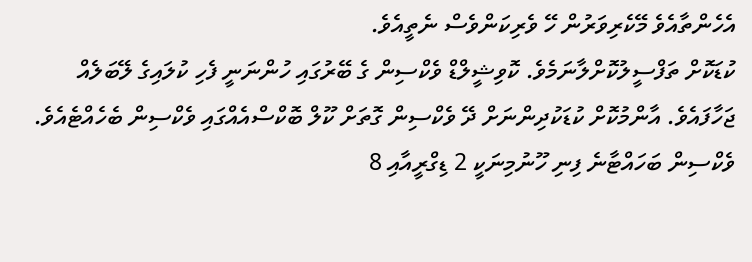އެހެންތާއެވެ މޭކެރިވަރުން ހޭ ވެރިކަންވެސް ނެތީއެވެ.
ކުޑަކޮށް ތަފްސީލުކޮށްލާނަމެވެ. ކޮވިޝީލްޑް ވެކްސިން ގެ ބޭރުގައި ހުންނަނީ ފެހި ކުލައިގެ ލޭބަލެއް ޖަހާފައެވެ. އާންމުކޮށް ކުޑަކުދިންނަށް ދޭ ވެކްސިން ގޮތަށް ކޫލް ބޮކްސްއެއްގައި ވެކްސިން ބެހެއްޓެއެވެ. ވެކްސިން ބަހައްޓާނެ ފިނި ހޫނުމިނަކީ 2 ޑިގްރީއާއި 8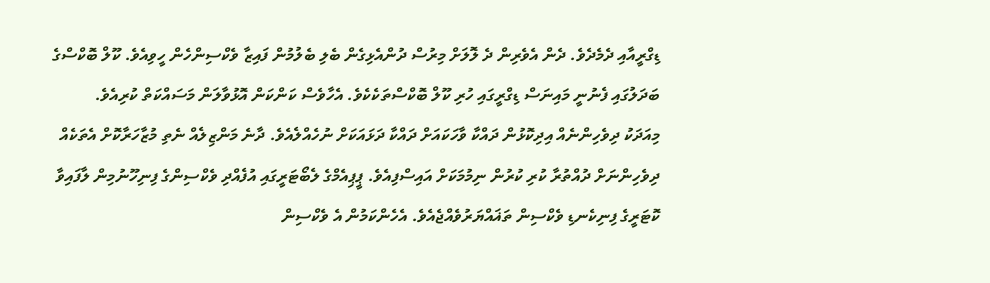ޑިގްރީއާއި ދެމެދެވެ. ދެން އެވެރިން ދެ ލޮލަށް މިރުސް ދުންއެޅިގެން ބެލި ބެލުމުން ފައިޒާ ވެކްސިންހެން ހީވިއެވެ. ކޫލް ބޮކްސްގެ ބަދަލުގައި ފެނުނީ މައިނަސް ޑިގްރީގައި ހުރި ކޫލް ބޮކްސްތަކެކެވެ. އެހާވެސް ކަންކަން އޮޅުވާލަން މަސައްކަތް ކުރިއެވެ.
މިއަދަކު ދިވެހިންނެއް އިދިކޮޅުން ދައްކާ ވާހަކައަށް ދައްކާ ދަޅައަކަށް ނުހެއްލެއެވެ. ދާނެ މަންޒިލެއް ނެތި މުޒާހަރާކޮށް އެތަކެއް ދިވެހިންނަށް ދުއްތުރާ ކުރި ކުރުން ނިމުމަކަށް އައިސްފިއެވެ. ޕީޕިއެމްގެ ލެބޯޓަރީގައި އުފެއްދި ވެކްސިންގެ ފިނިހޫނުމިން ލާފައިވާ ކޮޓަރީގެ ފިނިކެނޑި ވެކްސިން ތަޣައްޔަރުވެއްޖެއެވެ. އެހެންކަމުން އެ ވެކްސިން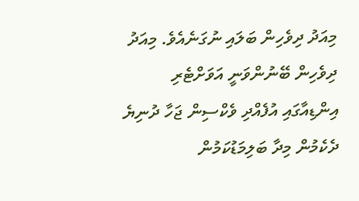މިއަދު ދިވެހިން ބަލައި ނުގަނެއެވެ. މިއަދު ދިވެހިން ބޭނުންވަނީ އަވަށްޓެރި އިންޑިއާގައި އުފެއްދި ވެކްސިން ޖަހާ ދުނިޔެ ދެކެމުން މިދާ ބަލިމަޑުކަމުން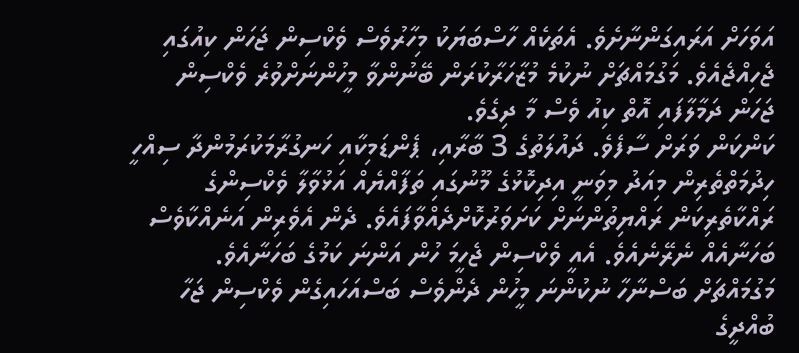އަވަހަށް އަރައިގަންނާށެވެ. އެތަކެއް ހާސްބަޔަކު މިހާރުވެސް ވެކްސިން ޖަހަން ކިއުގައި ޖެހިއްޖެއެވެ. މަގުމައްޗަށް ނުކުމެ މުޒާހަރާކުރަން ބޭނުންވާ މީހުންނަށްވުރެ ވެކްސިން ޖަހަން ދަމާލާފައި އޮތް ކިއު ވެސް މާ ދިގެވެ.
ކަންކަން ވަރަށް ސާފެވެ. ދައުލަތުގެ 3 ބާރާއި، ޕެންޑަމިކާއި ހަނގުރާމަކުރަމުންދާ ސިއްހީ ހިދުމަތްތެރިން މިއަދު މިވަނީ އިދިކޮޅުގެ މޫނުގައި ތަފާއްޔެއް އަޅުވާލާ ވެކްސިންގެ ރައްކާތެރިކަން ރައްޔިތުންނަށް ކަށަވަރުކޮށްދެއްވާފައެވެ. ދެން އެވެރިން އަނެއްކާވެސް ބަހަނާއެއް ނެރޭނެއެވެ. އެއީ ވެކްސިން ޖެހީމަ ހުން އަންނަ ކަމުގެ ބަހަނާއެވެ. މަގުމައްޗަށް ބަސްނާހާ ނުކުންނަ މީހުން ދެންވެސް ބަސްއަހައިގެން ވެކްސިން ޖަހާ ބުއްދީގެ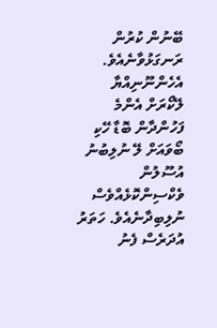ބޭނުން ކުރުން ރަނގަޅުވާނެއެވެ. އެހެންނޫނިއްޔާ ލޭކޯރަށް އެންމެ ފަހުންދާން ބޮޑާ ހޭކި ބޯވައަށް ލޭ ނުލިބުނު އުސޫލުން ވެކްސިންކޮޅެއްވެސް ނުލިބިދާނެއެވެ. ހަތަރު އުދަރެސް ފެނު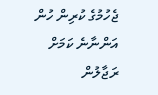ޖެހުމުގެ ކުރިން ހުން އަންނާނެ ކަމަށް ރަޖާލުން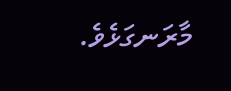މާރަނގަޅެވެ.